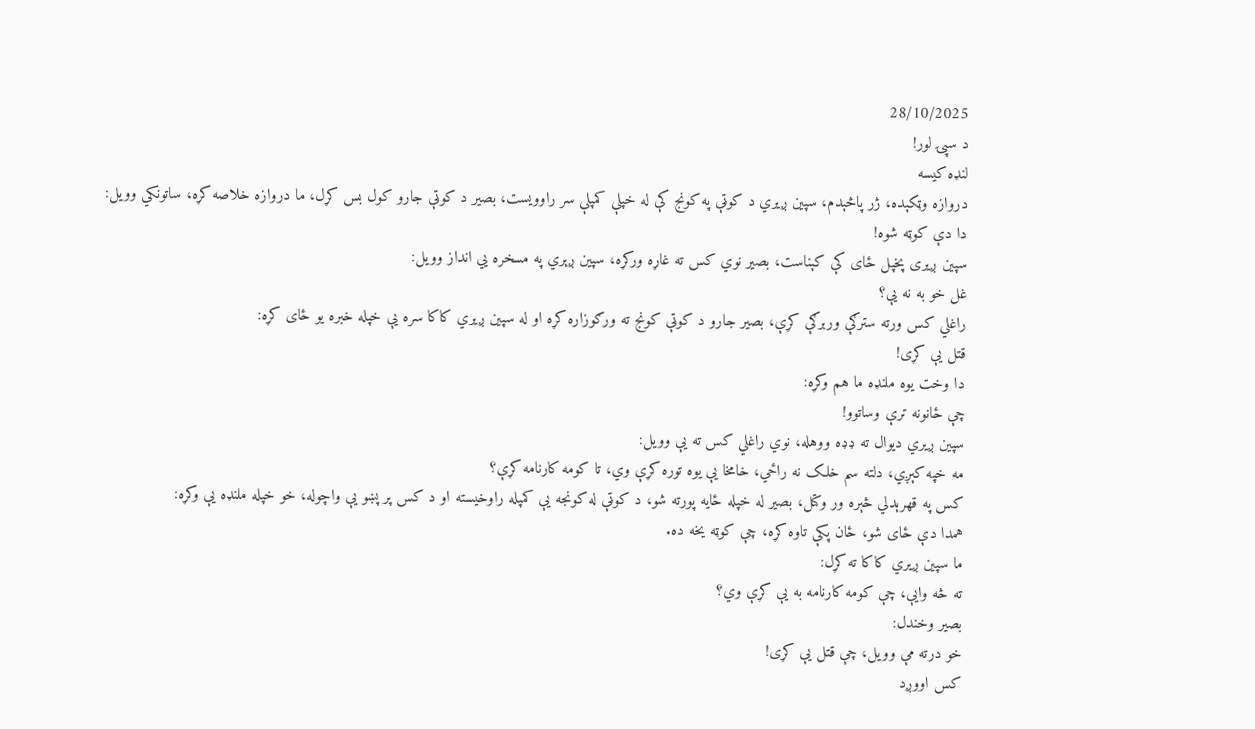28/10/2025
د سپۍ لور!
لنډه کيسه
دروازه وټکېده، ژر پاڅېدم، سپين ږيري د کوټې په کونج کې له خپلې کمپلې سر راوويست، بصیر د کوټې جارو کول بس کړل، ما دروازه خلاصه کړه، ساتونکي وويل:
دا دې کوټه شوه!
سپين ږيری پخپل ځای کې کېناست، بصير نوي کس ته غاړه ورکړه، سپين ږېري په مسخره يي انداز وويل:
غل خو به نه يې؟
راغلي کس ورته سترګې وربرګې کړې، بصیر جارو د کوټې کونج ته ورګوزاره کړه او له سپين ږيري کاکا سره يې خپله خبره يو ځای کړه:
قتل يې کړی!
دا وخت يوه ملنډه ما هم وکړه:
چې ځانونه ترې وساتوو!
سپين ږيري ديوال ته ډډه ووهله، نوي راغلي کس ته يې وويل:
مه خپه کېږي، دلته سم خلک نه راځي، خامخا يې يوه توره کړې وي، تا کومه کارنامه کړې؟
کس په قهرېدلي څېره ور وکتل، بصیر له خپله ځايه پورته شو، د کوټې له کونجه يې کمپله راوخيسته او د کس پر پښو يې واچوله، خو خپله ملنډه يې وکړه:
همدا دې ځای شو، ځان پکې تاوه کړه، چې کوټه يخه ده.
ما سپين ږيري کاکا ته کړل:
ته څه وايې، چې کومه کارنامه به يې کړې وي؟
بصير وخندل:
خو درته مې وويل، چې قتل يې کړی!
کس اووږد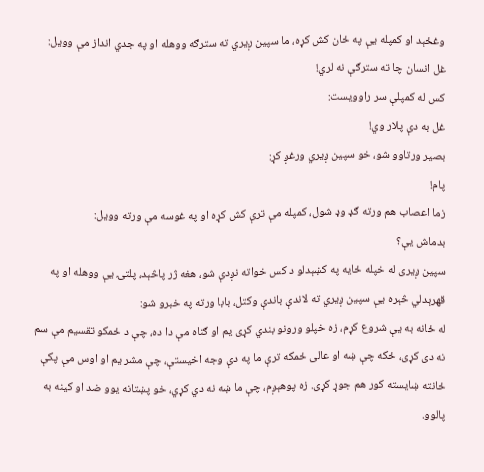وغځېد او کمپله يې په ځان کش کړه، ما سپين ږيري ته سترګه ووهله او په جدي انداز مې وويل:
غل انسان چا ته سترګې نه لري!
کس له کمپلې سر راوويست:
غل به دې پلار وي!
بصير ورتاوو شو، خو سپين ږيري ورغږ کړ:
پام!
زما اعصاب هم ورته ګډ وډ شول، کمپله مې ترې کش کړه او په غوسه مې ورته وويل:
بدماش يې؟
سپين ږيری له خپله ځايه په کښېدلو د کس خواته نږدې شو، هغه ژر پاڅېد، پلتۍ يې ووهله او په قهرېدلي څېره يې سپين ږيري ته لاندې باندې وکتل، بابا ورته په خبرو شو:
له ځانه به يې شروع کړم، زه خپلو ورونو بندي کړی يم او ګناه مې دا ده، چې د ځمکو تقسيم مې سم نه دی کړی، ځکه چې ښه او عالی ځمکه ترې ما په دې وجه اخيستې، چې مشر يم او اوس مې پکې ځانته ښايسته کور هم جوړ کړی. زه پوهېږم، چې ما ښه نه دي کړي، خو پښتانه يوو ضد او کينه به پالوو.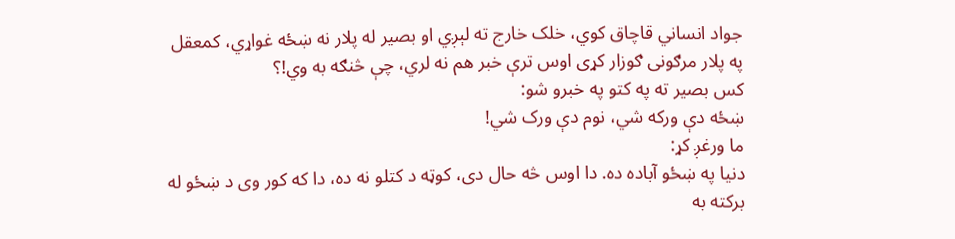جواد انساني قاچاق کوي، خلک خارج ته لېږي او بصير له پلار نه ښځه غواړي، کمعقل په پلار مرګونی ګوزار کړی اوس ترې خبر هم نه لري، چې څنګه به وي!؟
کس بصير ته په کتو په خبرو شو:
ښځه دې ورکه شي، نوم دې ورک شي!
ما ورغږ کړ:
دنيا په ښځو آباده ده. دا اوس څه حال دی، کوټه د کتلو نه ده، دا که کور وی د ښځو له برکته به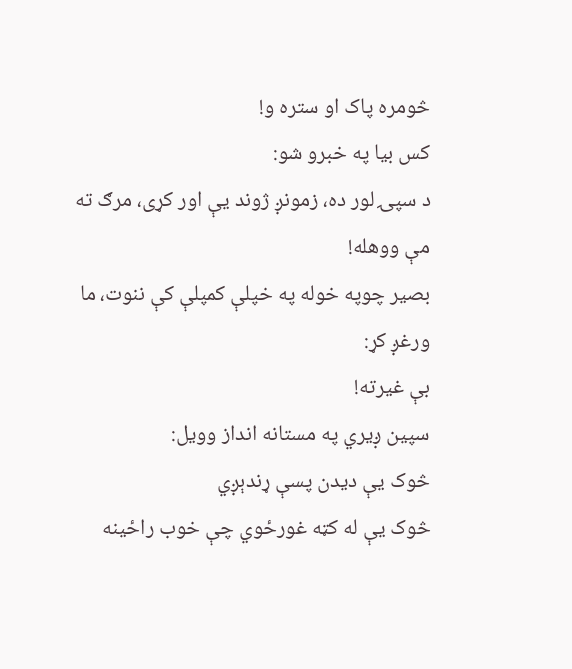څومره پاک او ستره و!
کس بيا په خبرو شو:
د سپۍ لور ده، زمونږ ژوند يې اور کړی، مرګ ته مې ووهله!
بصير چوپه خوله په خپلې کمپلې کې ننوت، ما ورغږ کړ:
بې غيرته!
سپين ږيري په مستانه انداز وويل:
څوک يې دیدن پسې ړندېږي
څوک يې له کټه غورځوي چې خوب راځينه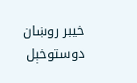خيبر روښان دوستوخېل